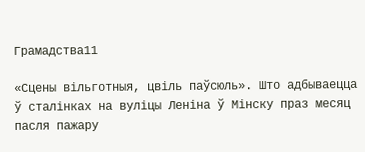Грамадства11

«Сцены вільготныя, цвіль паўсюль». Што адбываецца ў сталінках на вуліцы Леніна ў Мінску праз месяц пасля пажару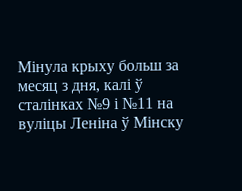Мінула крыху больш за месяц з дня, калі ў сталінках №9 і №11 на вуліцы Леніна ў Мінску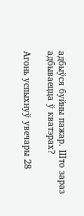адбыўся буйны пажар. Што зараз адбываецца ў кватэрах?

Агонь успыхнуў увечары 28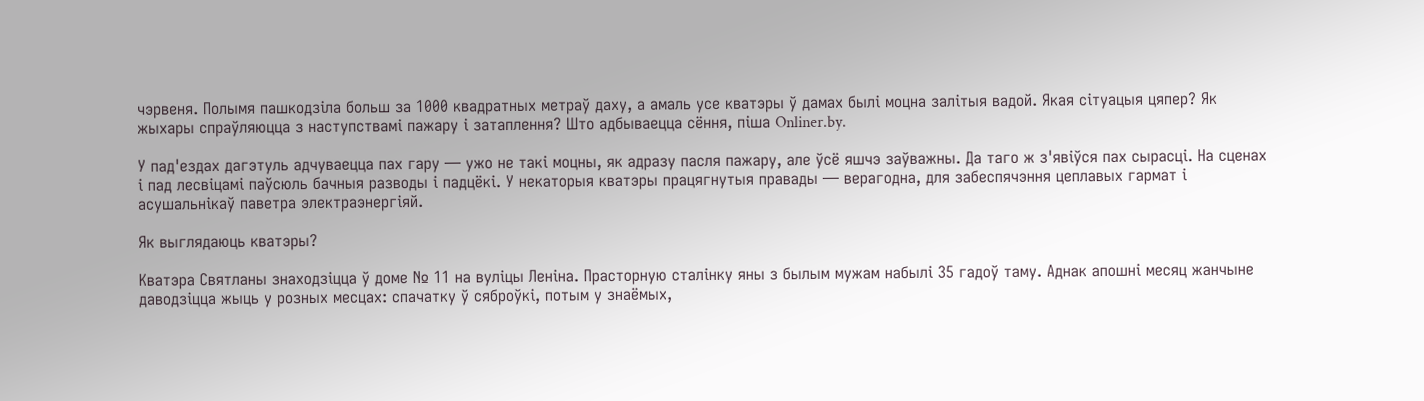чэрвеня. Полымя пашкодзіла больш за 1000 квадратных метраў даху, а амаль усе кватэры ў дамах былі моцна залітыя вадой. Якая сітуацыя цяпер? Як жыхары спраўляюцца з наступствамі пажару і затаплення? Што адбываецца сёння, піша Onliner.by.

У пад'ездах дагэтуль адчуваецца пах гару — ужо не такі моцны, як адразу пасля пажару, але ўсё яшчэ заўважны. Да таго ж з'явіўся пах сырасці. На сценах і пад лесвіцамі паўсюль бачныя разводы і падцёкі. У некаторыя кватэры працягнутыя правады — верагодна, для забеспячэння цеплавых гармат і асушальнікаў паветра электраэнергіяй.

Як выглядаюць кватэры?

Кватэра Святланы знаходзіцца ў доме № 11 на вуліцы Леніна. Прасторную сталінку яны з былым мужам набылі 35 гадоў таму. Аднак апошні месяц жанчыне даводзіцца жыць у розных месцах: спачатку ў сяброўкі, потым у знаёмых,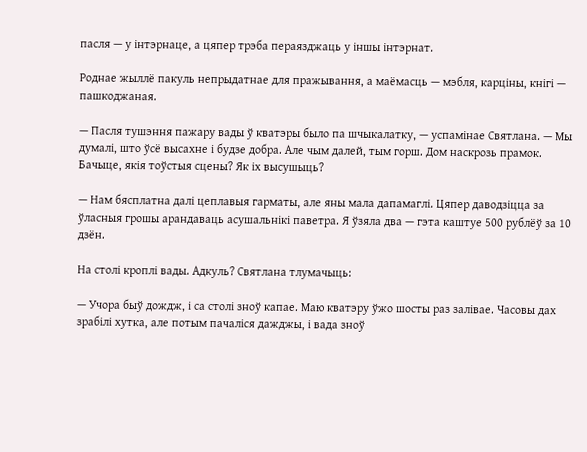пасля — у інтэрнаце, а цяпер трэба пераязджаць у іншы інтэрнат.

Роднае жыллё пакуль непрыдатнае для пражывання, а маёмасць — мэбля, карціны, кнігі — пашкоджаная.

— Пасля тушэння пажару вады ў кватэры было па шчыкалатку, — успамінае Святлана. — Мы думалі, што ўсё высахне і будзе добра. Але чым далей, тым горш. Дом наскрозь прамок. Бачыце, якія тоўстыя сцены? Як іх высушыць?

— Нам бясплатна далі цеплавыя гарматы, але яны мала дапамаглі. Цяпер даводзіцца за ўласныя грошы арандаваць асушальнікі паветра. Я ўзяла два — гэта каштуе 500 рублёў за 10 дзён.

На столі кроплі вады. Адкуль? Святлана тлумачыць:

— Учора быў дождж, і са столі зноў капае. Маю кватэру ўжо шосты раз залівае. Часовы дах зрабілі хутка, але потым пачаліся дажджы, і вада зноў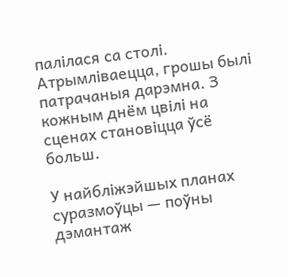палілася са столі. Атрымліваецца, грошы былі патрачаныя дарэмна. З кожным днём цвілі на сценах становіцца ўсё больш.

У найбліжэйшых планах суразмоўцы — поўны дэмантаж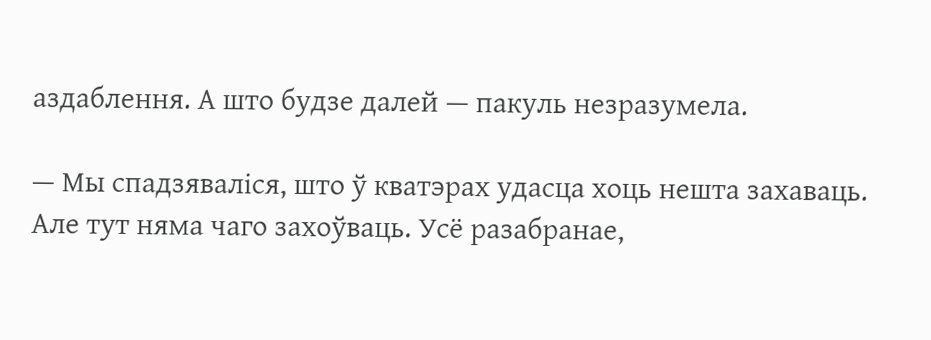аздаблення. А што будзе далей — пакуль незразумела.

— Мы спадзяваліся, што ў кватэрах удасца хоць нешта захаваць. Але тут няма чаго захоўваць. Усё разабранае,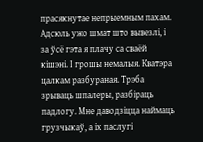прасякнутае непрыемным пахам. Адсюль ужо шмат што вывезлі, і за ўсё гэта я плачу са сваёй кішэні. І грошы немалыя. Кватэра цалкам разбураная. Трэба зрываць шпалеры, разбіраць падлогу. Мне даводзіцца наймаць грузчыкаў, а іх паслугі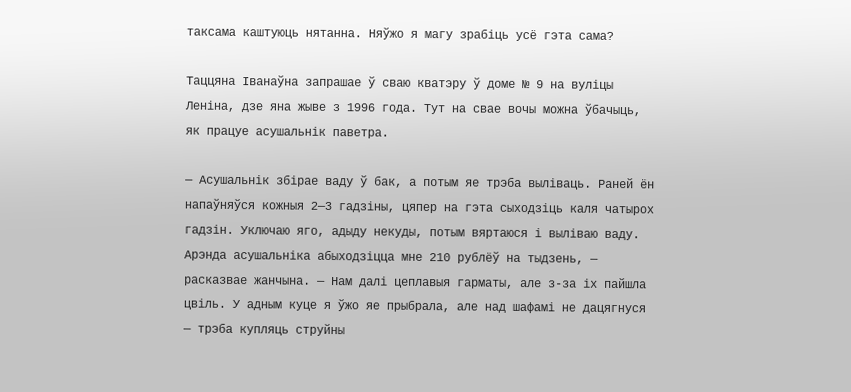таксама каштуюць нятанна. Няўжо я магу зрабіць усё гэта сама?

Таццяна Іванаўна запрашае ў сваю кватэру ў доме № 9 на вуліцы Леніна, дзе яна жыве з 1996 года. Тут на свае вочы можна ўбачыць, як працуе асушальнік паветра.

— Асушальнік збірае ваду ў бак, а потым яе трэба выліваць. Раней ён напаўняўся кожныя 2—3 гадзіны, цяпер на гэта сыходзіць каля чатырох гадзін. Уключаю яго, адыду некуды, потым вяртаюся і выліваю ваду. Арэнда асушальніка абыходзіцца мне 210 рублёў на тыдзень, — расказвае жанчына. — Нам далі цеплавыя гарматы, але з-за іх пайшла цвіль. У адным куце я ўжо яе прыбрала, але над шафамі не дацягнуся — трэба купляць струйны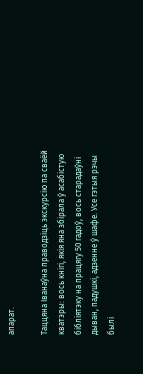апарат.

Таццяна Іванаўна праводзіць экскурсію па сваёй кватэры: вось кнігі, якія яна збірала ў асабістую бібліятэку на працягу 50 гадоў, вось старадаўні дыван, падушкі, адзенне ў шафе. Усе гэтыя рэчы былі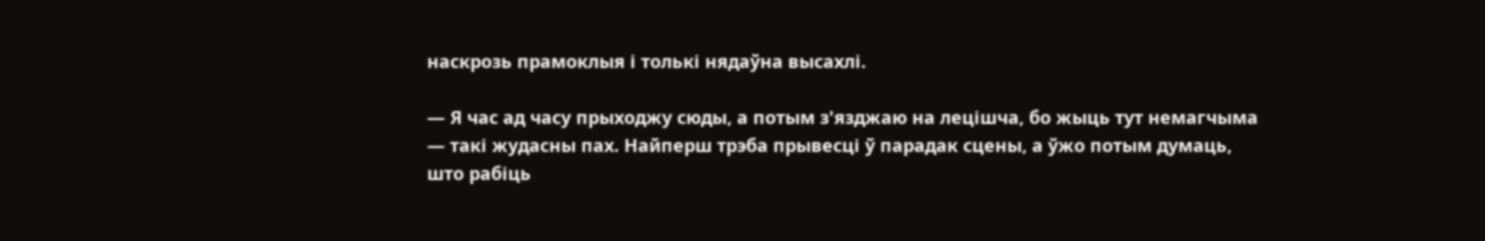наскрозь прамоклыя і толькі нядаўна высахлі.

— Я час ад часу прыходжу сюды, а потым з'язджаю на лецішча, бо жыць тут немагчыма — такі жудасны пах. Найперш трэба прывесці ў парадак сцены, а ўжо потым думаць, што рабіць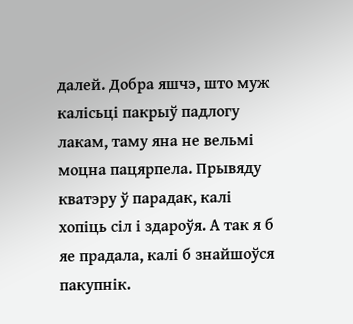далей. Добра яшчэ, што муж калісьці пакрыў падлогу лакам, таму яна не вельмі моцна пацярпела. Прывяду кватэру ў парадак, калі хопіць сіл і здароўя. А так я б яе прадала, калі б знайшоўся пакупнік.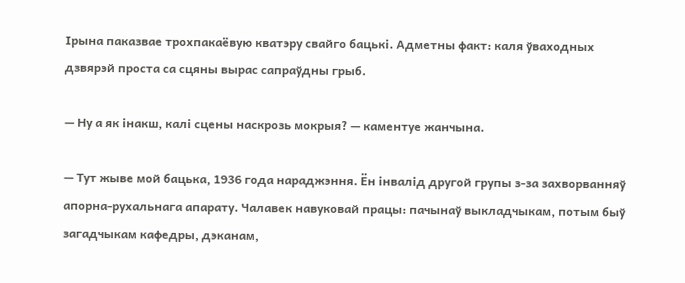Ірына паказвае трохпакаёвую кватэру свайго бацькі. Адметны факт: каля ўваходных дзвярэй проста са сцяны вырас сапраўдны грыб.

— Ну а як інакш, калі сцены наскрозь мокрыя? — каментуе жанчына.

— Тут жыве мой бацька, 1936 года нараджэння. Ён інвалід другой групы з-за захворванняў апорна-рухальнага апарату. Чалавек навуковай працы: пачынаў выкладчыкам, потым быў загадчыкам кафедры, дэканам,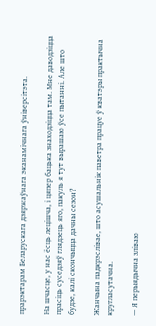прарэктарам Беларускага дзяржаўнага эканамічнага ўніверсітэта.

На шчасце, у нас ёсць лецішча, і цяпер бацька знаходзіцца там. Мне даводзіцца прасіць суседзяў глядзець яго, пакуль я тут вырашаю ўсе пытанні. Але што будзе, калі скончыцца дачны сезон?

Жанчына падкрэслівае, што асушальнік паветра працуе ў кватэры практычна кругласутачна.

— Я перыядычна зліваю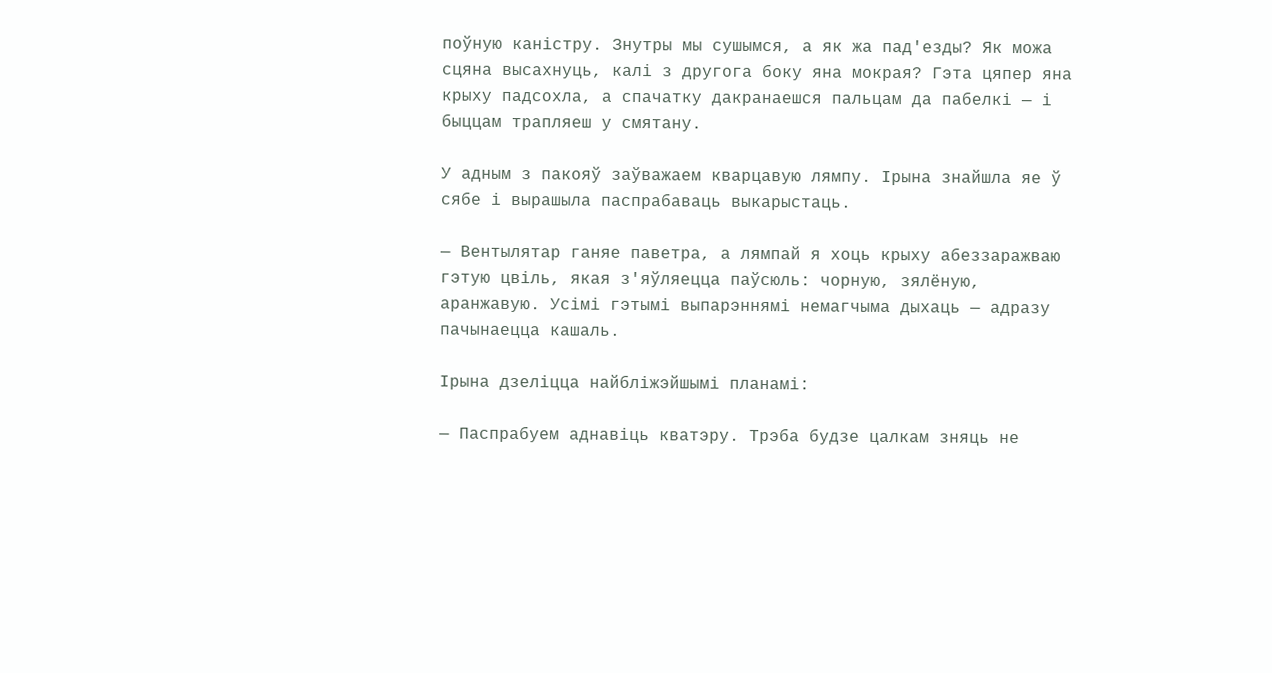поўную каністру. Знутры мы сушымся, а як жа пад'езды? Як можа сцяна высахнуць, калі з другога боку яна мокрая? Гэта цяпер яна крыху падсохла, а спачатку дакранаешся пальцам да пабелкі — і быццам трапляеш у смятану.

У адным з пакояў заўважаем кварцавую лямпу. Ірына знайшла яе ў сябе і вырашыла паспрабаваць выкарыстаць.

— Вентылятар ганяе паветра, а лямпай я хоць крыху абеззаражваю гэтую цвіль, якая з'яўляецца паўсюль: чорную, зялёную, аранжавую. Усімі гэтымі выпарэннямі немагчыма дыхаць — адразу пачынаецца кашаль.

Ірына дзеліцца найбліжэйшымі планамі:

— Паспрабуем аднавіць кватэру. Трэба будзе цалкам зняць не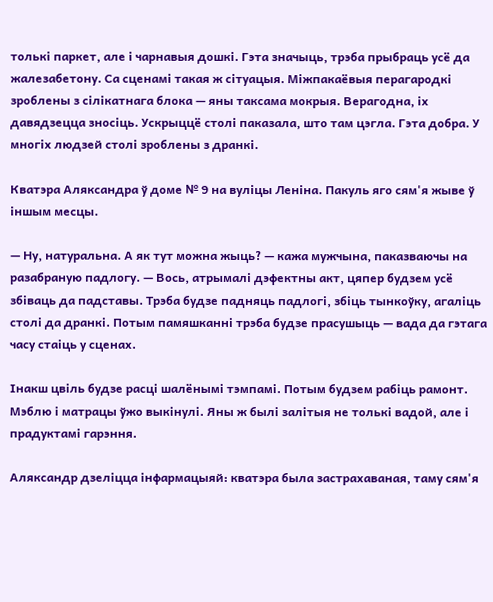толькі паркет, але і чарнавыя дошкі. Гэта значыць, трэба прыбраць усё да жалезабетону. Са сценамі такая ж сітуацыя. Міжпакаёвыя перагародкі зроблены з сілікатнага блока — яны таксама мокрыя. Верагодна, іх давядзецца зносіць. Ускрыццё столі паказала, што там цэгла. Гэта добра. У многіх людзей столі зроблены з дранкі.

Кватэра Аляксандра ў доме № 9 на вуліцы Леніна. Пакуль яго сям'я жыве ў іншым месцы.

— Ну, натуральна. А як тут можна жыць? — кажа мужчына, паказваючы на разабраную падлогу. — Вось, атрымалі дэфектны акт, цяпер будзем усё збіваць да падставы. Трэба будзе падняць падлогі, збіць тынкоўку, агаліць столі да дранкі. Потым памяшканні трэба будзе прасушыць — вада да гэтага часу стаіць у сценах.

Інакш цвіль будзе расці шалёнымі тэмпамі. Потым будзем рабіць рамонт. Мэблю і матрацы ўжо выкінулі. Яны ж былі залітыя не толькі вадой, але і прадуктамі гарэння.

Аляксандр дзеліцца інфармацыяй: кватэра была застрахаваная, таму сям'я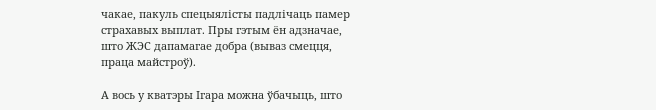чакае, пакуль спецыялісты падлічаць памер страхавых выплат. Пры гэтым ён адзначае, што ЖЭС дапамагае добра (вываз смецця, праца майстроў).

А вось у кватэры Ігара можна ўбачыць, што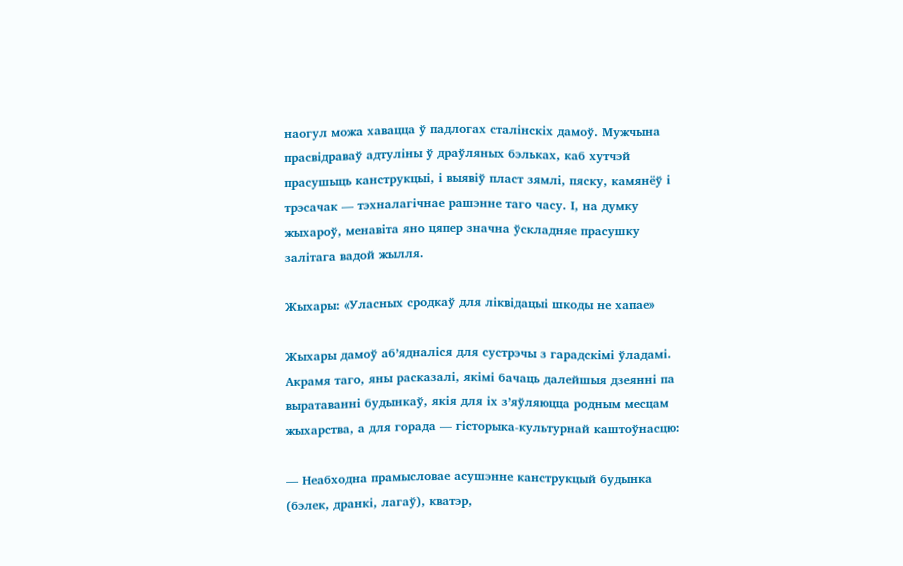наогул можа хавацца ў падлогах сталінскіх дамоў. Мужчына прасвідраваў адтуліны ў драўляных бэльках, каб хутчэй прасушыць канструкцыі, і выявіў пласт зямлі, пяску, камянёў і трэсачак — тэхналагічнае рашэнне таго часу. І, на думку жыхароў, менавіта яно цяпер значна ўскладняе прасушку залітага вадой жылля.

Жыхары: «Уласных сродкаў для ліквідацыі шкоды не хапае»

Жыхары дамоў аб’ядналіся для сустрэчы з гарадскімі ўладамі. Акрамя таго, яны расказалі, якімі бачаць далейшыя дзеянні па выратаванні будынкаў, якія для іх з’яўляюцца родным месцам жыхарства, а для горада — гісторыка-культурнай каштоўнасцю:

— Неабходна прамысловае асушэнне канструкцый будынка (бэлек, дранкі, лагаў), кватэр,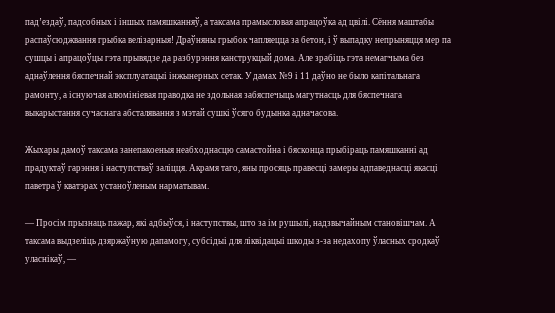пад’ездаў, падсобных і іншых памяшканняў, а таксама прамысловая апрацоўка ад цвілі. Сёння маштабы распаўсюджвання грыбка велізарныя! Драўняны грыбок чапляецца за бетон, і ў выпадку непрыняцця мер па сушцы і апрацоўцы гэта прывядзе да разбурэння канструкцый дома. Але зрабіць гэта немагчыма без аднаўлення бяспечнай эксплуатацыі інжынерных сетак. У дамах №9 і 11 даўно не было капітальнага рамонту, а існуючая алюмініевая праводка не здольная забяспечыць магутнасць для бяспечнага выкарыстання сучаснага абсталявання з мэтай сушкі ўсяго будынка адначасова.

Жыхары дамоў таксама занепакоеныя неабходнасцю самастойна і бясконца прыбіраць памяшканні ад прадуктаў гарэння і наступстваў заліцця. Акрамя таго, яны просяць правесці замеры адпаведнасці якасці паветра ў кватэрах устаноўленым нарматывам.

— Просім прызнаць пажар, які адбыўся, і наступствы, што за ім рушылі, надзвычайным становішчам. А таксама выдзеліць дзяржаўную дапамогу, субсідыі для ліквідацыі шкоды з-за недахопу ўласных сродкаў уласнікаў, —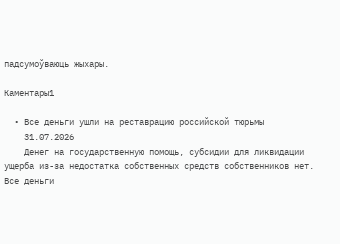падсумоўваюць жыхары.

Каментары1

  • Все деньги ушли на реставрацию российской тюрьмы
    31.07.2026
    Денег на государственную помощь, субсидии для ликвидации ущерба из-за недостатка собственных средств собственников нет. Все деньги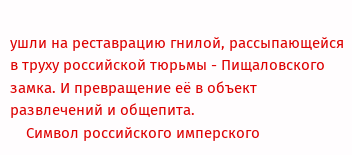ушли на реставрацию гнилой, рассыпающейся в труху российской тюрьмы - Пищаловского замка. И превращение её в объект развлечений и общепита.
    Символ российского имперского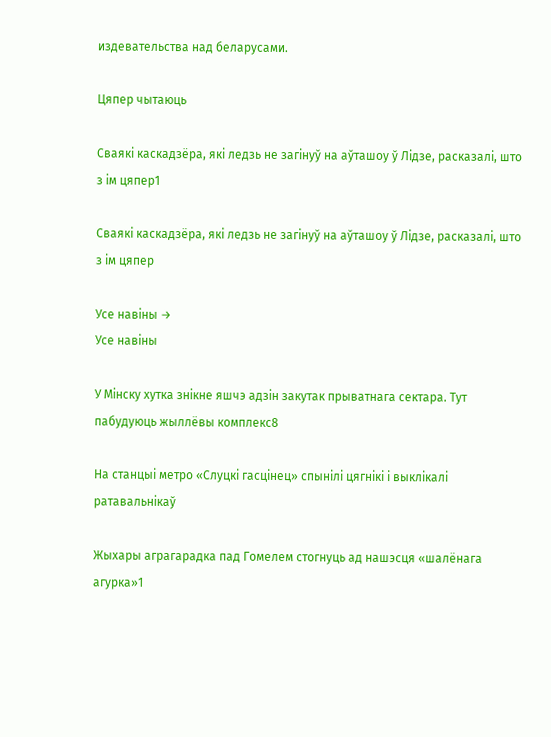издевательства над беларусами.

Цяпер чытаюць

Сваякі каскадзёра, які ледзь не загінуў на аўташоу ў Лідзе, расказалі, што з ім цяпер1

Сваякі каскадзёра, які ледзь не загінуў на аўташоу ў Лідзе, расказалі, што з ім цяпер

Усе навіны →
Усе навіны

У Мінску хутка знікне яшчэ адзін закутак прыватнага сектара. Тут пабудуюць жыллёвы комплекс8

На станцыі метро «Слуцкі гасцінец» спынілі цягнікі і выклікалі ратавальнікаў

Жыхары аграгарадка пад Гомелем стогнуць ад нашэсця «шалёнага агурка»1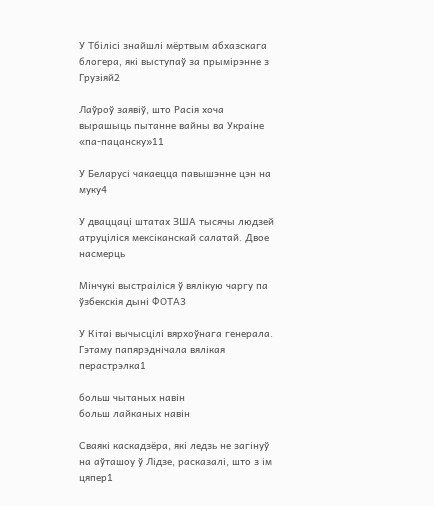У Тбілісі знайшлі мёртвым абхазскага блогера, які выступаў за прымірэнне з Грузіяй2

Лаўроў заявіў, што Расія хоча вырашыць пытанне вайны ва Украіне «па-пацанску»11

У Беларусі чакаецца павышэнне цэн на муку4

У дваццаці штатах ЗША тысячы людзей атруціліся мексіканскай салатай. Двое насмерць

Мінчукі выстраіліся ў вялікую чаргу па ўзбекскія дыні ФОТА3

У Кітаі вычысцілі вярхоўнага генерала. Гэтаму папярэднічала вялікая перастрэлка1

больш чытаных навін
больш лайканых навін

Сваякі каскадзёра, які ледзь не загінуў на аўташоу ў Лідзе, расказалі, што з ім цяпер1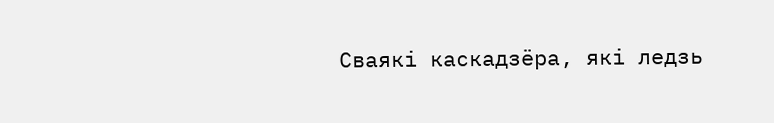Сваякі каскадзёра, які ледзь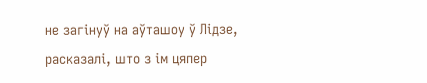не загінуў на аўташоу ў Лідзе, расказалі, што з ім цяпер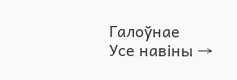Галоўнае
Усе навіны →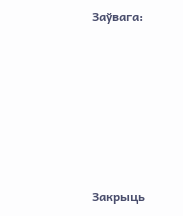Заўвага:









Закрыць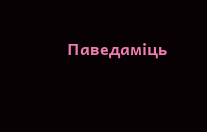Паведаміць